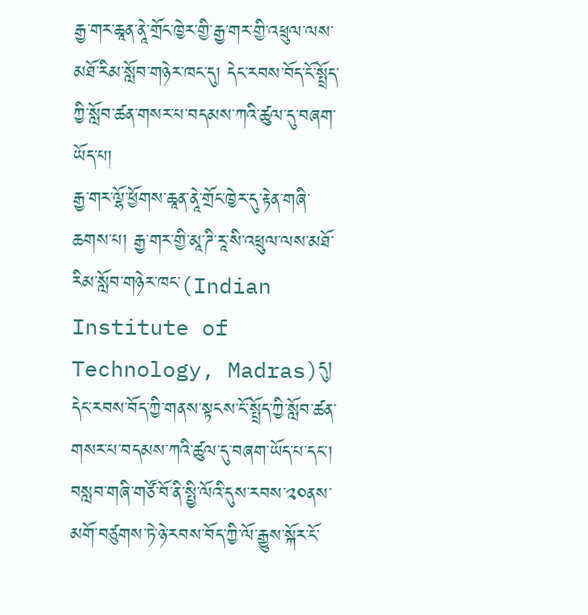རྒྱ་གར་ཆཱན་ནཱེ་གྲོང་ཁྱེར་གྱི་རྒྱ་གར་གྱི་འཕྲུལ་ལས་མཐོ་རིམ་སློབ་གཉེར་ཁང་དུ། དེང་རབས་བོད་ངོ་སྤྲོད་ཀྱི་སློབ་ཚན་གསར་པ་བདམས་ཀའི་ཚུལ་དུ་བཞག་ཡོད་པ།
རྒྱ་གར་ལྷོ་ཕྱོགས་ཆཱན་ནཱེ་གྲོང་ཁྱེར་དུ་རྟེན་གཞི་ཆགས་པ། རྒྱ་གར་གྱི་མཱ་ཌི་རཱ་སི་འཕྲུལ་ལས་མཐོ་རིམ་སློབ་གཉེར་ཁང་(Indian Institute of Technology, Madras)དུ། དེང་རབས་བོད་ཀྱི་གནས་སྟངས་ངོ་སྤྲོད་ཀྱི་སློབ་ཚན་གསར་པ་བདམས་ཀའི་ཚུལ་དུ་བཞག་ཡོད་པ་དང་། བསླབ་གཞི་གཙོ་བོ་ནི་སྤྱི་ལོའི་དུས་རབས་༢༠ནས་མགོ་བཙུགས་ཏེ་ཉེ་རབས་བོད་ཀྱི་ལོ་རྒྱུས་སྐོར་ངོ་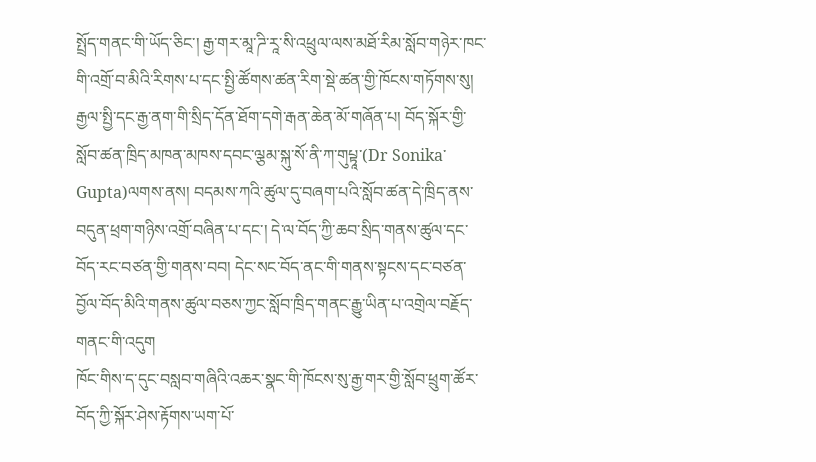སྤྲོད་གནང་གི་ཡོད་ཅིང་། རྒྱ་གར་མཱ་ཌི་རཱ་སི་འཕྲུལ་ལས་མཐོ་རིམ་སློབ་གཉེར་ཁང་གི་འགྲོ་བ་མིའི་རིགས་པ་དང་སྤྱི་ཚོགས་ཚན་རིག་སྡེ་ཚན་གྱི་ཁོངས་གཏོགས་སུ། རྒྱལ་སྤྱི་དང་རྒྱ་ནག་གི་སྲིད་དོན་ཐོག་དགེ་རྒན་ཆེན་མོ་གཞོན་པ། བོད་སྐོར་གྱི་སློབ་ཚན་ཁྲིད་མཁན་མཁས་དབང་ལྕམ་སྐུ་སོ་ནི་ཀ་གུཔྟཱ་(Dr Sonika་Gupta)ལགས་ནས། བདམས་ཀའི་ཚུལ་དུ་བཞག་པའི་སློབ་ཚན་དེ་ཁྲིད་ནས་བདུན་ཕྲག་གཉིས་འགྲོ་བཞིན་པ་དང་། དེ་ལ་བོད་ཀྱི་ཆབ་སྲིད་གནས་ཚུལ་དང་བོད་རང་བཙན་གྱི་གནས་བབ། དེང་སང་བོད་ནང་གི་གནས་སྟངས་དང་བཙན་བྱོལ་བོད་མིའི་གནས་ཚུལ་བཅས་ཀྱང་སློབ་ཁྲིད་གནང་རྒྱུ་ཡིན་པ་འགྲེལ་བརྗོད་གནང་གི་འདུག
ཁོང་གིས་ད་དུང་བསླབ་གཞིའི་འཆར་སྣང་གི་ཁོངས་སུ་རྒྱ་གར་གྱི་སློབ་ཕྲུག་ཚོར་བོད་ཀྱི་སྐོར་ཤེས་རྟོགས་ཡག་པོ་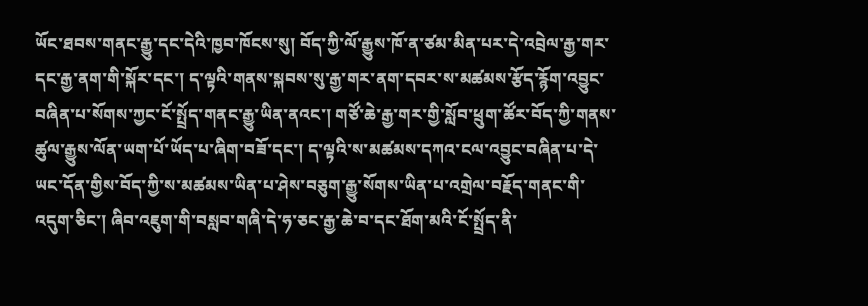ཡོང་ཐབས་གནང་རྒྱུ་དང་དེའི་ཁྱབ་ཁོངས་སུ། བོད་ཀྱི་ལོ་རྒྱུས་ཁོ་ན་ཙམ་མིན་པར་དེ་འབྲེལ་རྒྱ་གར་དང་རྒྱ་ནག་གི་སྐོར་དང་། ད་ལྟའི་གནས་སྐབས་སུ་རྒྱ་གར་ནག་དབར་ས་མཚམས་རྩོད་རྙོག་འབྱུང་བཞིན་པ་སོགས་ཀྱང་ངོ་སྤྲོད་གནང་རྒྱུ་ཡིན་ནའང་། གཙོ་ཆེ་རྒྱ་གར་གྱི་སློབ་ཕྲུག་ཚོར་བོད་ཀྱི་གནས་ཚུལ་རྒྱུས་ལོན་ཡག་པོ་ཡོད་པ་ཞིག་བཟོ་དང་། ད་ལྟའི་ས་མཚམས་དཀའ་ངལ་འབྱུང་བཞིན་པ་དེ་ཡང་དོན་གྱིས་བོད་ཀྱི་ས་མཚམས་ཡིན་པ་ཤེས་བཅུག་རྒྱུ་སོགས་ཡིན་པ་འགྲེལ་བརྗོད་གནང་གི་འདུག་ཅིང་། ཞིབ་འཇུག་གི་བསླབ་གཞི་དེ་ཧ་ཅང་རྒྱ་ཆེ་བ་དང་ཐོག་མའི་ངོ་སྤྲོད་ནི་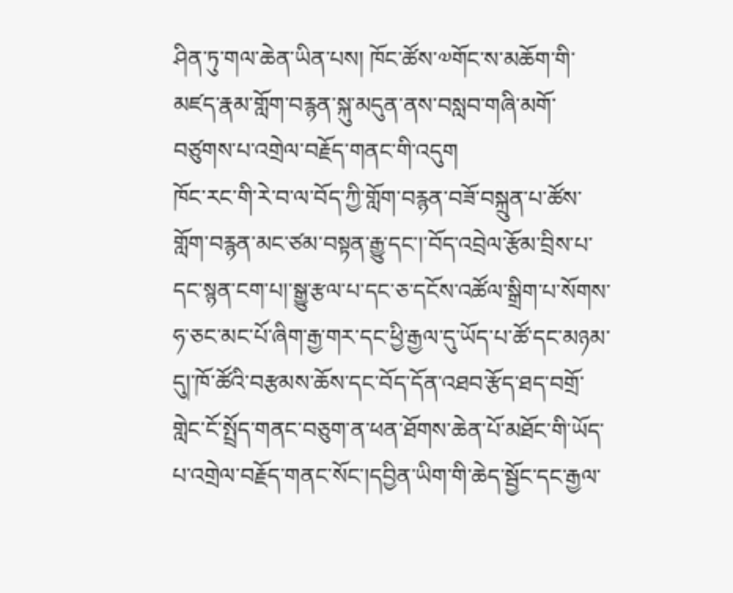ཤིན་ཏུ་གལ་ཆེན་ཡིན་པས། ཁོང་ཚོས་༧གོང་ས་མཆོག་གི་མཛད་རྣམ་གློག་བརྙན་སྐུ་མདུན་ནས་བསླབ་གཞི་མགོ་བཙུགས་པ་འགྲེལ་བརྗོད་གནང་གི་འདུག
ཁོང་རང་གི་རེ་བ་ལ་བོད་ཀྱི་གློག་བརྙན་བཟོ་བསྐྲུན་པ་ཚོས་གློག་བརྙན་མང་ཙམ་བསྟན་རྒྱུ་དང་།་བོད་འབྲེལ་རྩོམ་བྲིས་པ་དང་སྙན་ངག་པ།་སྒྱུ་རྩལ་པ་དང་ཅ་དངོས་འཚོལ་སྒྲིག་པ་སོགས་ཧ་ཅང་མང་པོ་ཞིག་རྒྱ་གར་དང་ཕྱི་རྒྱལ་དུ་ཡོད་པ་ཚོ་དང་མཉམ་དུ།་ཁོ་ཚོའི་བརྩམས་ཆོས་དང་བོད་དོན་འཐབ་རྩོད་ཐད་བགྲོ་གླེང་ངོ་སྤྲོད་གནང་བཅུག་ན་ཕན་ཐོགས་ཆེན་པོ་མཐོང་གི་ཡོད་པ་འགྲེལ་བརྗོད་གནང་སོང་།དབྱིན་ཡིག་གི་ཆེད་སྦྱོང་དང་རྒྱལ་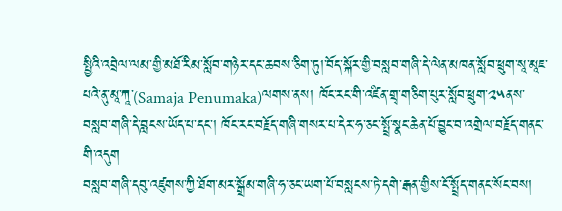སྤྱིའི་འབྲེལ་ལམ་གྱི་མཐོ་རིམ་སློབ་གཉེར་དང་ཆབས་ཅིག་ཏུ།་བོད་སྐོར་གྱི་བསླབ་གཞི་དེ་ལེན་མཁན་སློབ་ཕྲུག་སཱ་མཱཇ་པའེ་ནུ་མཱ་ཀཱ་(Samaja Penumaka)ལགས་ནས། ཁོང་རང་གི་འཛིན་གྲྭ་གཅིག་པུར་སློབ་ཕྲུག་༢༥ནས་བསླབ་གཞི་དེ་བླངས་ཡོད་པ་དང་། ཁོང་རང་བརྗོད་གཞི་གསར་པ་དེར་ཧ་ཅང་སྤྲོ་སྣང་ཆེན་པོ་བྱུང་བ་འགྲེལ་བརྗོད་གནང་གི་འདུག
བསླབ་གཞི་དབུ་འཛུགས་ཀྱི་ཐོག་མར་སྒྲོམ་གཞི་ཧ་ཅང་ཡག་པོ་བསླངས་ཏེ་དགེ་རྒན་གྱིས་ངོ་སྤྲོད་གནང་སོང་བས།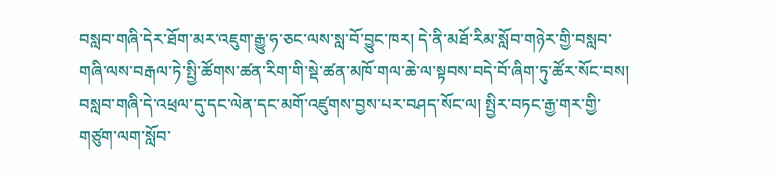བསླབ་གཞི་དེར་ཐོག་མར་འཇུག་རྒྱུ་ཧ་ཅང་ལས་སླ་བོ་བྱུང་ཁར། དེ་ནི་མཐོ་རིམ་སློབ་གཉེར་གྱི་བསླབ་གཞི་ལས་བརྒལ་ཏེ་སྤྱི་ཚོགས་ཚན་རིག་གི་སྡེ་ཚན་མཁོ་གལ་ཆེ་ལ་སྟབས་བདེ་བོ་ཞིག་ཏུ་ཚོར་སོང་བས། བསླབ་གཞི་དེ་འཕྲལ་དུ་དང་ལེན་དང་མགོ་འཛུགས་བྱས་པར་བཤད་སོང་ལ། སྤྱིར་བཏང་རྒྱ་གར་གྱི་གཙུག་ལག་སློབ་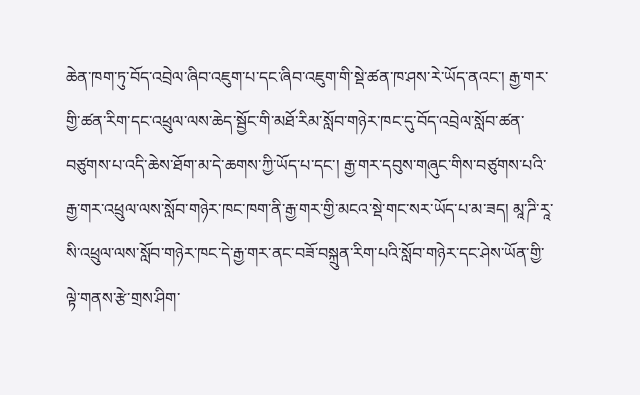ཆེན་ཁག་ཏུ་བོད་འབྲེལ་ཞིབ་འཇུག་པ་དང་ཞིབ་འཇུག་གི་སྡེ་ཚན་ཁ་ཤས་རེ་ཡོད་ནའང་། རྒྱ་གར་གྱི་ཚན་རིག་དང་འཕྲུལ་ལས་ཆེད་སྦྱོང་གི་མཐོ་རིམ་སློབ་གཉེར་ཁང་དུ་བོད་འབྲེལ་སློབ་ཚན་བཙུགས་པ་འདི་ཆེས་ཐོག་མ་དེ་ཆགས་ཀྱི་ཡོད་པ་དང་། རྒྱ་གར་དབུས་གཞུང་གིས་བཙུགས་པའི་རྒྱ་གར་འཕྲུལ་ལས་སློབ་གཉེར་ཁང་ཁག་ནི་རྒྱ་གར་གྱི་མངའ་སྡེ་གང་སར་ཡོད་པ་མ་ཟད། མཱ་ཌི་རཱ་སི་འཕྲུལ་ལས་སློབ་གཉེར་ཁང་དེ་རྒྱ་གར་ནང་བཟོ་བསྐྲུན་རིག་པའི་སློབ་གཉེར་དང་ཤེས་ཡོན་གྱི་ལྟེ་གནས་རྩེ་གྲས་ཤིག་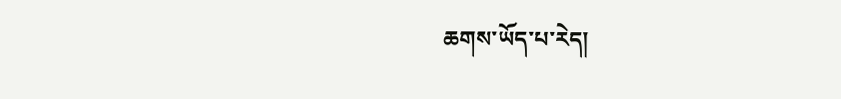ཆགས་ཡོད་པ་རེད།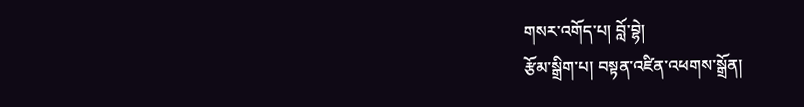གསར་འགོད་པ། བློ་བྷེ།
རྩོམ་སྒྲིག་པ། བསྟན་འཛིན་འཕགས་སྒྲོན།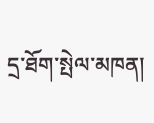དྲ་ཐོག་སྤེལ་མཁན།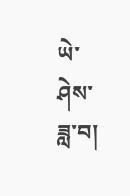ཡེ་ཤེས་ཟླ་བ།